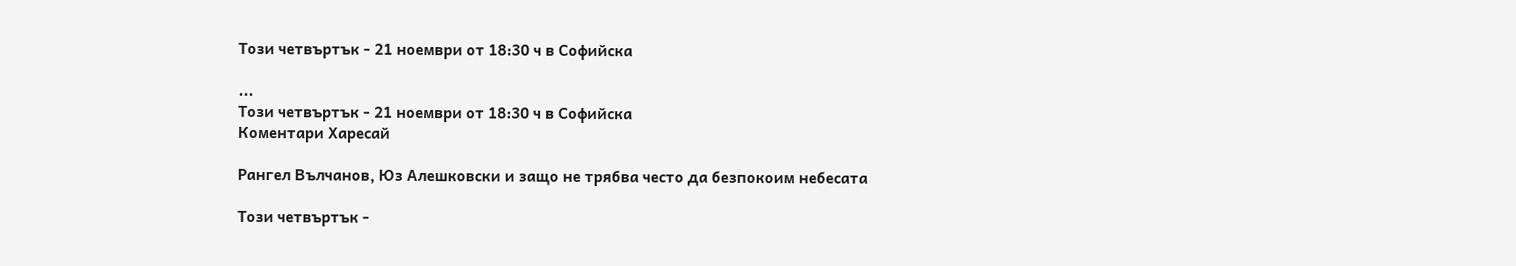Този четвъртък - 21 ноември от 18:30 ч в Софийска

...
Този четвъртък - 21 ноември от 18:30 ч в Софийска
Коментари Харесай

Рангел Вълчанов, Юз Алешковски и защо не трябва често да безпокоим небесата

Този четвъртък -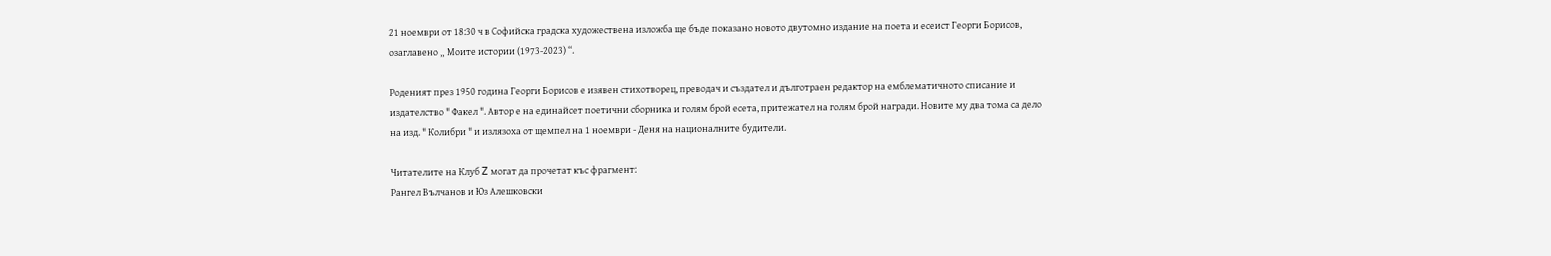21 ноември от 18:30 ч в Софийска градска художествена изложба ще бъде показано новото двутомно издание на поета и есеист Георги Борисов, озаглавено „ Моите истории (1973-2023) “.

Роденият през 1950 година Георги Борисов е изявен стихотворец, преводач и създател и дълготраен редактор на емблематичното списание и издателство " Факел ". Автор е на единайсет поетични сборника и голям брой есета, притежател на голям брой награди. Новите му два тома са дело на изд. " Колибри " и излязоха от щемпел на 1 ноември - Деня на националните будители.

Читателите на Клуб Z могат да прочетат къс фрагмент:
Рангел Вълчанов и Юз Алешковски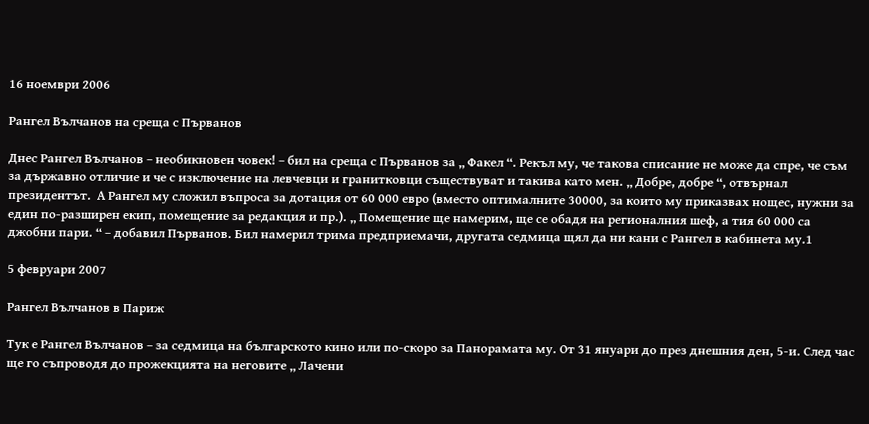16 ноември 2006

Рангел Вълчанов на среща с Първанов

Днес Рангел Вълчанов – необикновен човек! – бил на среща с Първанов за „ Факел “. Рекъл му, че такова списание не може да спре, че съм за държавно отличие и че с изключение на левчевци и гранитковци съществуват и такива като мен. „ Добре, добре “, отвърнал президентът.  А Рангел му сложил въпроса за дотация от 60 000 евро (вместо оптималните 30000, за които му приказвах нощес, нужни за един по-разширен екип, помещение за редакция и пр.). „ Помещение ще намерим, ще се обадя на регионалния шеф, а тия 60 000 са джобни пари. “ – добавил Първанов. Бил намерил трима предприемачи, другата седмица щял да ни кани с Рангел в кабинета му.1

5 февруари 2007

Рангел Вълчанов в Париж

Тук е Рангел Вълчанов – за седмица на българското кино или по-скоро за Панорамата му. От 31 януари до през днешния ден, 5-и. След час ще го съпроводя до прожекцията на неговите „ Лачени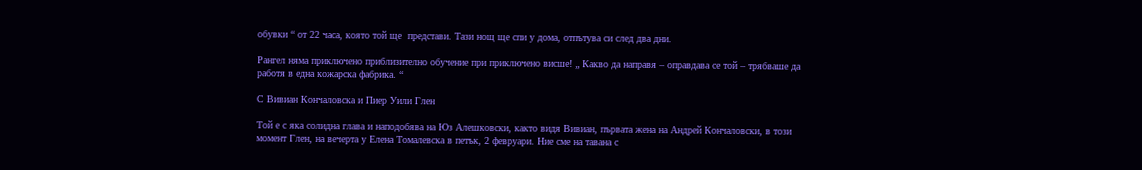обувки “ от 22 часа, която той ще  представи. Тази нощ ще спи у дома, отпътува си след два дни.

Рангел няма приключено приблизително обучение при приключено висше! „ Какво да направя – оправдава се той – трябваше да работя в една кожарска фабрика. “

С Вивиан Кончаловска и Пиер Уили Глен

Той е с яка солидна глава и наподобява на Юз Алешковски, както видя Вивиан, първата жена на Андрей Кончаловски, в този момент Глен, на вечерта у Елена Томалевска в петък, 2 февруари. Ние сме на тавана с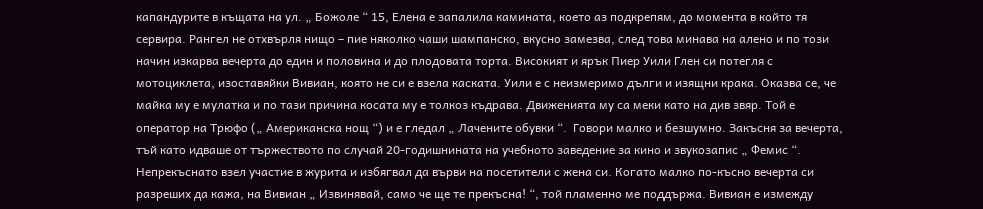капандурите в къщата на ул. „ Божоле “ 15, Елена е запалила камината, което аз подкрепям, до момента в който тя сервира. Рангел не отхвърля нищо – пие няколко чаши шампанско, вкусно замезва, след това минава на алено и по този начин изкарва вечерта до един и половина и до плодовата торта. Високият и ярък Пиер Уили Глен си потегля с мотоциклета, изоставяйки Вивиан, която не си е взела каската. Уили е с неизмеримо дълги и изящни крака. Оказва се, че майка му е мулатка и по тази причина косата му е толкоз къдрава. Движенията му са меки като на див звяр. Той е оператор на Трюфо („ Американска нощ “) и е гледал „ Лачените обувки “.  Говори малко и безшумно. Закъсня за вечерта, тъй като идваше от тържеството по случай 20-годишнината на учебното заведение за кино и звукозапис „ Фемис “. Непрекъснато взел участие в журита и избягвал да върви на посетители с жена си. Когато малко по-късно вечерта си разреших да кажа, на Вивиан „ Извинявай, само че ще те прекъсна! “, той пламенно ме поддържа. Вивиан е измежду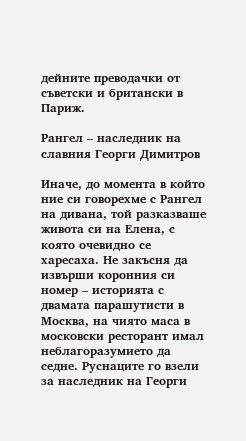дейните преводачки от съветски и британски в Париж.

Рангел – наследник на славния Георги Димитров

Иначе, до момента в който ние си говорехме с Рангел на дивана, той разказваше живота си на Елена, с която очевидно се харесаха. Не закъсня да извърши коронния си номер – историята с двамата парашутисти в Москва, на чиято маса в московски ресторант имал неблагоразумието да седне. Руснаците го взели за наследник на Георги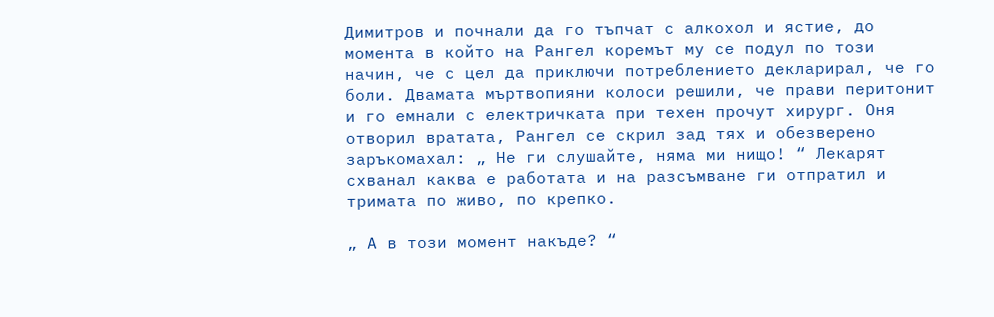Димитров и почнали да го тъпчат с алкохол и ястие, до момента в който на Рангел коремът му се подул по този начин, че с цел да приключи потреблението декларирал, че го боли. Двамата мъртвопияни колоси решили, че прави перитонит и го емнали с електричката при техен прочут хирург. Оня отворил вратата, Рангел се скрил зад тях и обезверено заръкомахал: „ Не ги слушайте, няма ми нищо! “ Лекарят схванал каква е работата и на разсъмване ги отпратил и тримата по живо, по крепко.

„ А в този момент накъде? “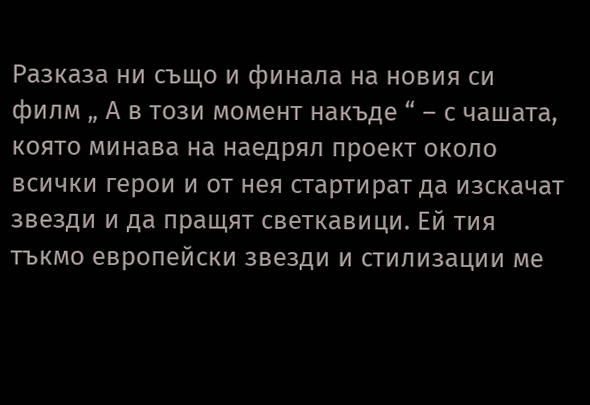Разказа ни също и финала на новия си филм „ А в този момент накъде “ – с чашата, която минава на наедрял проект около всички герои и от нея стартират да изскачат звезди и да пращят светкавици. Ей тия тъкмо европейски звезди и стилизации ме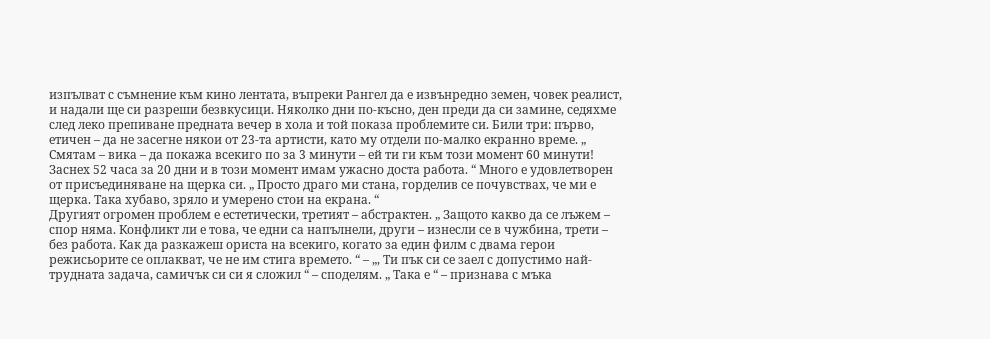изпълват с съмнение към кино лентата, въпреки Рангел да е извънредно земен, човек реалист, и надали ще си разреши безвкусици. Няколко дни по-късно, ден преди да си замине, седяхме след леко препиване предната вечер в хола и той показа проблемите си. Били три: първо, етичен – да не засегне някои от 23-та артисти, като му отдели по-малко екранно време. „ Смятам – вика – да покажа всекиго по за 3 минути – ей ти ги към този момент 60 минути! Заснех 52 часа за 20 дни и в този момент имам ужасно доста работа. “ Много е удовлетворен от присъединяване на щерка си. „ Просто драго ми стана, горделив се почувствах, че ми е щерка. Така хубаво, зряло и умерено стои на екрана. “
Другият огромен проблем е естетически, третият – абстрактен. „ Защото какво да се лъжем – спор няма. Конфликт ли е това, че едни са напълнели, други – изнесли се в чужбина, трети – без работа. Как да разкажеш ориста на всекиго, когато за един филм с двама герои режисьорите се оплакват, че не им стига времето. “ – „, Ти пък си се заел с допустимо най-трудната задача, самичък си си я сложил “ – споделям. „ Така е “ – признава с мъка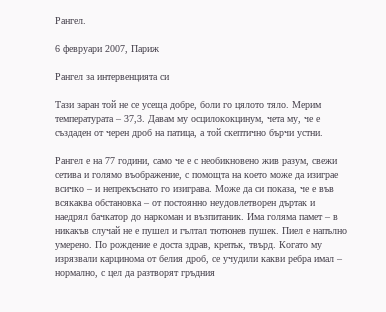Рангел.

6 февруари 2007, Париж

Рангел за интервенцията си

Тази заран той не се усеща добре, боли го цялото тяло. Мерим температурата – 37,3. Давам му осцилококцинум, чета му, че е създаден от черен дроб на патица, а той скептично бърчи устни.

Рангел е на 77 години, само че е с необикновено жив разум, свежи сетива и голямо въображение, с помощта на което може да изиграе всичко – и непрекъснато го изиграва. Може да си показа, че е във всякаква обстановка – от постоянно неудовлетворен дъртак и наедрял бачкатор до наркоман и възпитаник. Има голяма памет – в никакъв случай не е пушел и гълтал тютюнев пушек. Пиел е напълно умерено. По рождение е доста здрав, крепък, твърд. Когато му изрязвали карцинома от белия дроб, се учудили какви ребра имал – нормално, с цел да разтворят гръдния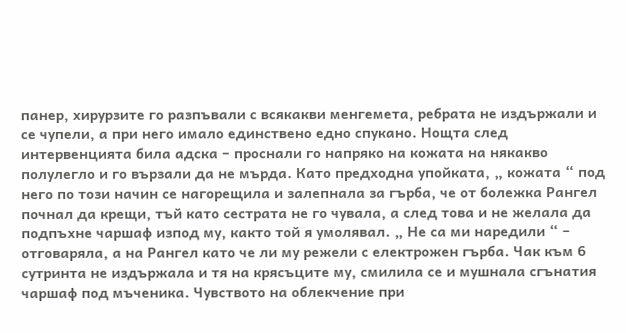панер, хирурзите го разпъвали с всякакви менгемета, ребрата не издържали и се чупели, а при него имало единствено едно спукано. Нощта след интервенцията била адска – проснали го напряко на кожата на някакво полулегло и го вързали да не мърда. Като предходна упойката, „ кожата “ под него по този начин се нагорещила и залепнала за гърба, че от болежка Рангел почнал да крещи, тъй като сестрата не го чувала, а след това и не желала да подпъхне чаршаф изпод му, както той я умолявал. „ Не са ми наредили “ – отговаряла, а на Рангел като че ли му режели с електрожен гърба. Чак към 6 сутринта не издържала и тя на крясъците му, смилила се и мушнала сгънатия чаршаф под мъченика. Чувството на облекчение при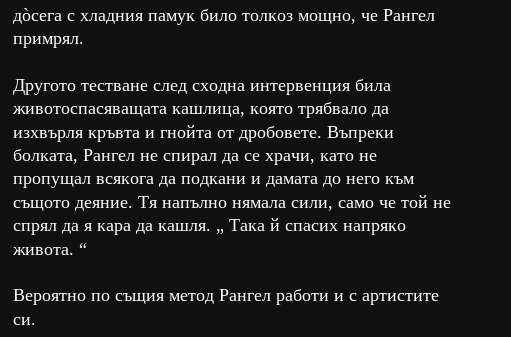дòсега с хладния памук било толкоз мощно, че Рангел примрял.

Другото тестване след сходна интервенция била животоспасяващата кашлица, която трябвало да изхвърля кръвта и гнойта от дробовете. Въпреки болката, Рангел не спирал да се храчи, като не пропущал всякога да подкани и дамата до него към същото деяние. Тя напълно нямала сили, само че той не спрял да я кара да кашля. „ Така й спасих напряко живота. “

Вероятно по същия метод Рангел работи и с артистите си.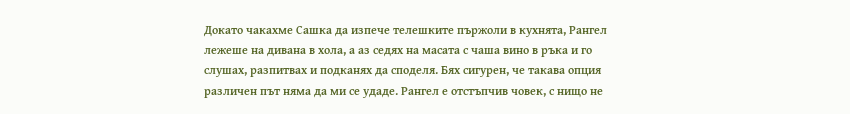Докато чакахме Сашка да изпече телешките пържоли в кухнята, Рангел лежеше на дивана в хола, а аз седях на масата с чаша вино в ръка и го слушах, разпитвах и подканях да споделя. Бях сигурен, че такава опция различен път няма да ми се удаде. Рангел е отстъпчив човек, с нищо не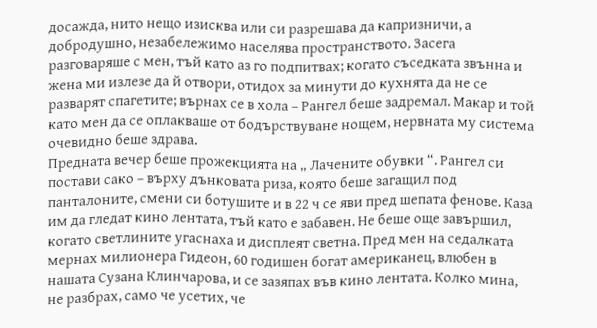досажда, нито нещо изисква или си разрешава да капризничи, а добродушно, незабележимо населява пространството. Засега разговаряше с мен, тъй като аз го подпитвах; когато съседката звънна и жена ми излезе да й отвори, отидох за минути до кухнята да не се разварят спагетите; върнах се в хола – Рангел беше задремал. Макар и той като мен да се оплакваше от бодърствуване нощем, нервната му система очевидно беше здрава.
Предната вечер беше прожекцията на „ Лачените обувки “. Рангел си постави сако – върху дънковата риза, която беше загащил под панталоните, смени си ботушите и в 22 ч се яви пред шепата фенове. Каза им да гледат кино лентата, тъй като е забавен. Не беше още завършил, когато светлините угаснаха и дисплеят светна. Пред мен на седалката мернах милионера Гидеон, 60 годишен богат американец, влюбен в нашата Сузана Клинчарова, и се зазяпах във кино лентата. Колко мина, не разбрах, само че усетих, че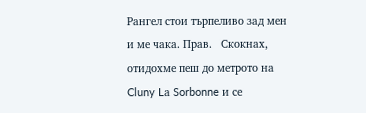Рангел стои търпеливо зад мен и ме чака. Прав.   Скокнах, отидохме пеш до метрото на Cluny Lа Sorbonne и се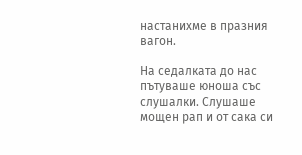настанихме в празния вагон.

На седалката до нас пътуваше юноша със слушалки. Слушаше мощен рап и от сака си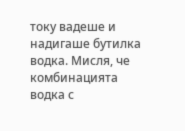току вадеше и надигаше бутилка водка. Мисля, че комбинацията водка с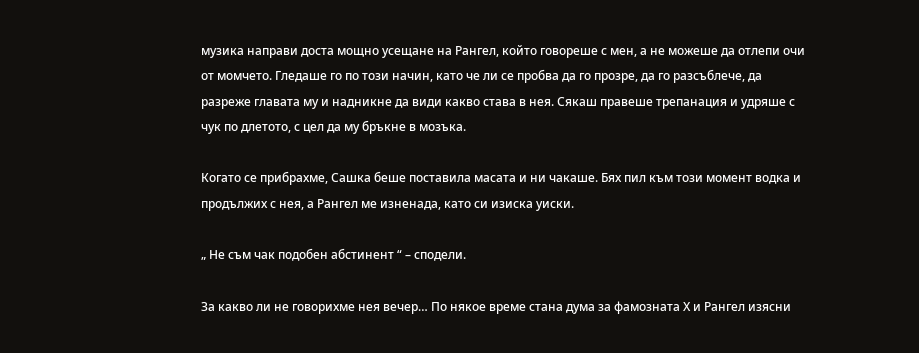музика направи доста мощно усещане на Рангел, който говореше с мен, а не можеше да отлепи очи от момчето. Гледаше го по този начин, като че ли се пробва да го прозре, да го разсъблече, да разреже главата му и надникне да види какво става в нея. Сякаш правеше трепанация и удряше с чук по длетото, с цел да му бръкне в мозъка.

Когато се прибрахме, Сашка беше поставила масата и ни чакаше. Бях пил към този момент водка и продължих с нея, а Рангел ме изненада, като си изиска уиски.

„ Не съм чак подобен абстинент “ – сподели.

За какво ли не говорихме нея вечер… По някое време стана дума за фамозната Х и Рангел изясни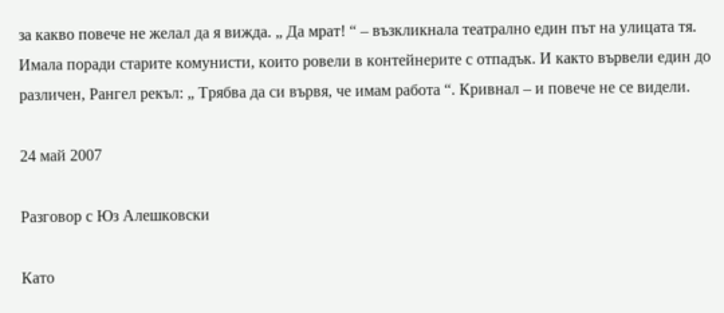за какво повече не желал да я вижда. „ Да мрат! “ – възкликнала театрално един път на улицата тя. Имала поради старите комунисти, които ровели в контейнерите с отпадък. И както вървели един до различен, Рангел рекъл: „ Трябва да си вървя, че имам работа “. Кривнал – и повече не се видели.

24 май 2007

Разговор с Юз Алешковски

Като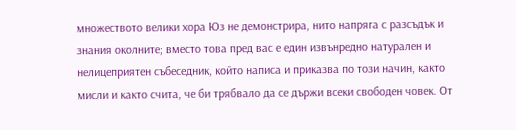множеството велики хора Юз не демонстрира, нито напряга с разсъдък и знания околните; вместо това пред вас е един извънредно натурален и нелицеприятен събеседник, който написа и приказва по този начин, както мисли и както счита, че би трябвало да се държи всеки свободен човек. От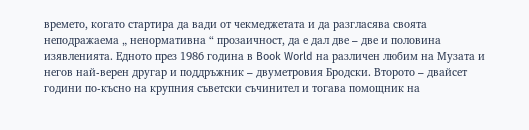времето, когато стартира да вади от чекмеджетата и да разгласява своята неподражаема „ ненормативна “ прозаичност, да е дал две – две и половина изявленията. Едното през 1986 година в Book World на различен любим на Музата и негов най-верен другар и поддръжник – двуметровия Бродски. Второто – двайсет години по-късно на крупния съветски съчинител и тогава помощник на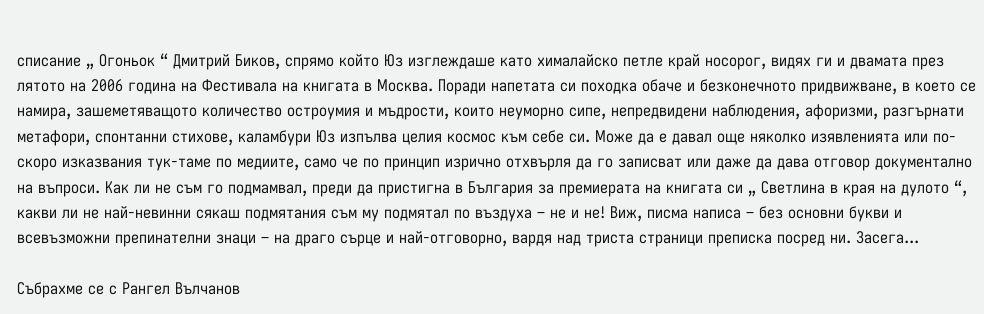списание „ Огоньок “ Дмитрий Биков, спрямо който Юз изглеждаше като хималайско петле край носорог, видях ги и двамата през лятото на 2006 година на Фестивала на книгата в Москва. Поради напетата си походка обаче и безконечното придвижване, в което се намира, зашеметяващото количество остроумия и мъдрости, които неуморно сипе, непредвидени наблюдения, афоризми, разгърнати метафори, спонтанни стихове, каламбури Юз изпълва целия космос към себе си. Може да е давал още няколко изявленията или по-скоро изказвания тук-таме по медиите, само че по принцип изрично отхвърля да го записват или даже да дава отговор документално на въпроси. Как ли не съм го подмамвал, преди да пристигна в България за премиерата на книгата си „ Светлина в края на дулото “, какви ли не най-невинни сякаш подмятания съм му подмятал по въздуха – не и не! Виж, писма написа – без основни букви и всевъзможни препинателни знаци – на драго сърце и най-отговорно, вардя над триста страници преписка посред ни. Засега...

Събрахме се с Рангел Вълчанов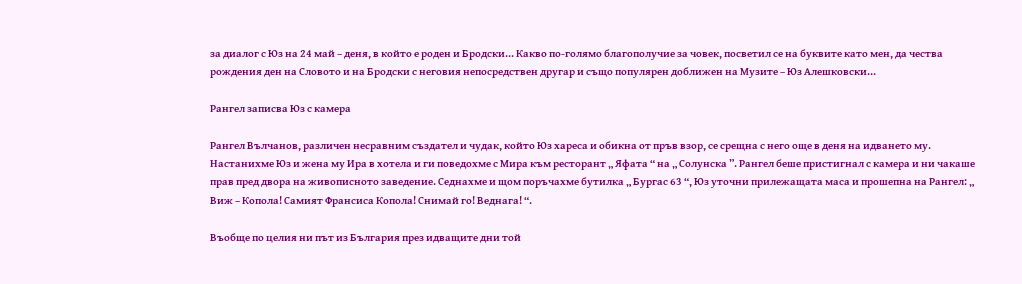за диалог с Юз на 24 май – деня, в който е роден и Бродски... Какво по-голямо благополучие за човек, посветил се на буквите като мен, да чества рождения ден на Словото и на Бродски с неговия непосредствен другар и също популярен доближен на Музите – Юз Алешковски…

Рангел записва Юз с камера

Рангел Вълчанов, различен несравним създател и чудак, който Юз хареса и обикна от пръв взор, се срещна с него още в деня на идването му. Настанихме Юз и жена му Ира в хотела и ги поведохме с Мира към ресторант „ Яфата “ на „ Солунска ”. Рангел беше пристигнал с камера и ни чакаше прав пред двора на живописното заведение. Седнахме и щом поръчахме бутилка „ Бургас 63 “, Юз уточни прилежащата маса и прошепна на Рангел: „ Виж – Копола! Самият Франсиса Копола! Снимай го! Веднага! “.

Въобще по целия ни път из България през идващите дни той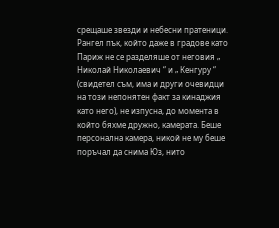срещаше звезди и небесни пратеници. Рангел пък, който даже в градове като Париж не се разделяше от неговия „ Николай Николаевич “ и „ Кенгуру “ (свидетел съм, има и други очевидци на този непонятен факт за кинаджия като него), не изпусна, до момента в който бяхме дружно, камерата. Беше персонална камера, никой не му беше поръчал да снима Юз, нито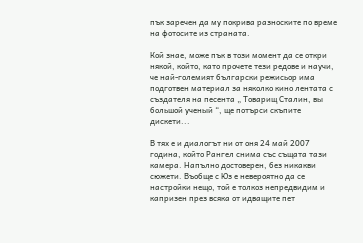пък заречен да му покрива разноските по време на фотосите из страната.

Кой знае, може пък в този момент да се откри някой, който, като прочете тези редове и научи, че най-големият български режисьор има подготвен материал за няколко кино лентата с създателя на песента „ Товарищ Сталин, вы большой ученый “, ще потърси скъпите дискети...

В тях е и диалогът ни от оня 24 май 2007 година, който Рангел снима със същата тази камера. Напълно достоверен, без никакви сюжети. Въобще с Юз е невероятно да се настройки нещо, той е толкоз непредвидим и капризен през всяка от идващите пет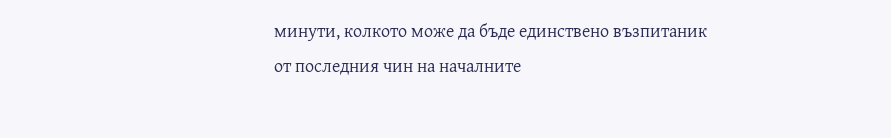минути, колкото може да бъде единствено възпитаник от последния чин на началните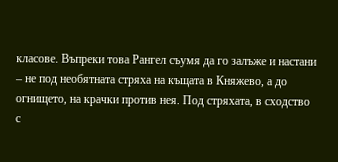класове. Въпреки това Рангел съумя да го залъже и настани – не под необятната стряха на къщата в Княжево, а до огнището, на крачки против нея. Под стряхата, в сходство с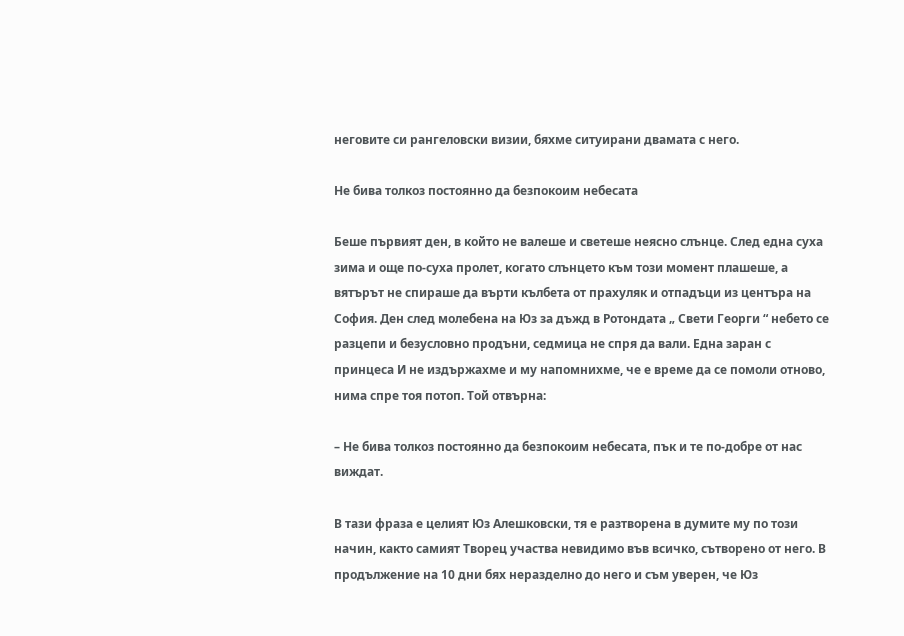неговите си рангеловски визии, бяхме ситуирани двамата с него.

Не бива толкоз постоянно да безпокоим небесата

Беше първият ден, в който не валеше и светеше неясно слънце. След една суха зима и още по-суха пролет, когато слънцето към този момент плашеше, а вятърът не спираше да върти кълбета от прахуляк и отпадъци из центъра на София. Ден след молебена на Юз за дъжд в Ротондата „ Свети Георги “ небето се разцепи и безусловно продъни, седмица не спря да вали. Една заран с принцеса И не издържахме и му напомнихме, че е време да се помоли отново, нима спре тоя потоп. Той отвърна:

– Не бива толкоз постоянно да безпокоим небесата, пък и те по-добре от нас виждат.

В тази фраза е целият Юз Алешковски, тя е разтворена в думите му по този начин, както самият Творец участва невидимо във всичко, сътворено от него. В продължение на 10 дни бях неразделно до него и съм уверен, че Юз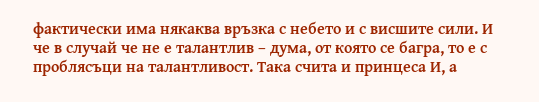фактически има някаква връзка с небето и с висшите сили. И че в случай че не е талантлив – дума, от която се багра, то е с проблясъци на талантливост. Така счита и принцеса И, а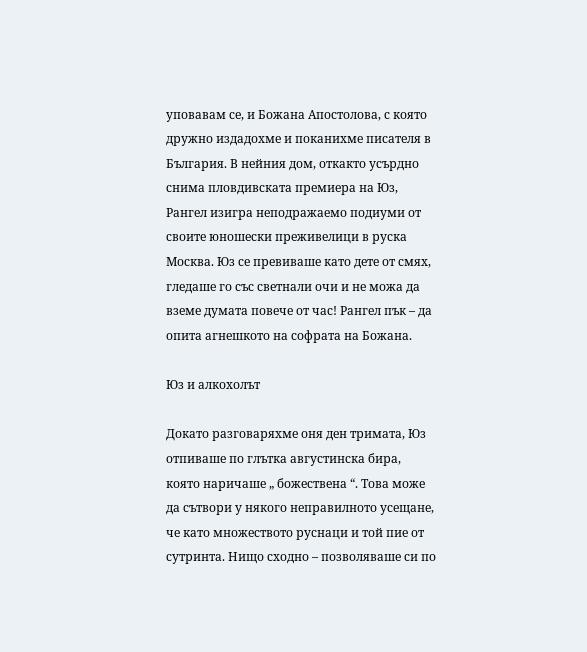уповавам се, и Божана Апостолова, с която дружно издадохме и поканихме писателя в България. В нейния дом, откакто усърдно снима пловдивската премиера на Юз, Рангел изигра неподражаемо подиуми от своите юношески преживелици в руска Москва. Юз се превиваше като дете от смях, гледаше го със светнали очи и не можа да вземе думата повече от час! Рангел пък – да опита агнешкото на софрата на Божана.

Юз и алкохолът

Докато разговаряхме оня ден тримата, Юз отпиваше по глътка августинска бира, която наричаше „ божествена “. Това може да сътвори у някого неправилното усещане, че като множеството руснаци и той пие от сутринта. Нищо сходно – позволяваше си по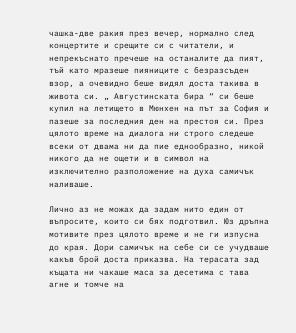чашка-две ракия през вечер, нормално след концертите и срещите си с читатели, и непрекъснато пречеше на останалите да пият, тъй като мразеше пияниците с безразсъден взор, а очевидно беше видял доста такива в живота си. „ Августинската бира “ си беше купил на летището в Мюнхен на път за София и пазеше за последния ден на престоя си. През цялото време на диалога ни строго следеше всеки от двама ни да пие еднообразно, никой никого да не ощети и в символ на изключително разположение на духа самичък наливаше.

Лично аз не можах да задам нито един от въпросите, които си бях подготвил. Юз дръпна мотивите през цялото време и не ги изпусна до края. Дори самичък на себе си се учудваше какъв брой доста приказва. На терасата зад къщата ни чакаше маса за десетима с тава агне и томче на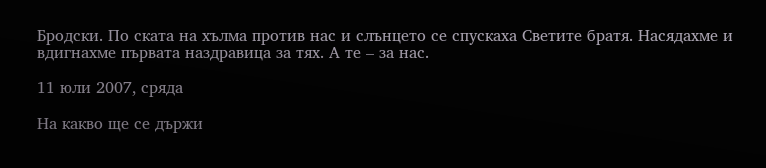Бродски. По ската на хълма против нас и слънцето се спускаха Светите братя. Насядахме и вдигнахме първата наздравица за тях. А те – за нас.

11 юли 2007, сряда

На какво ще се държи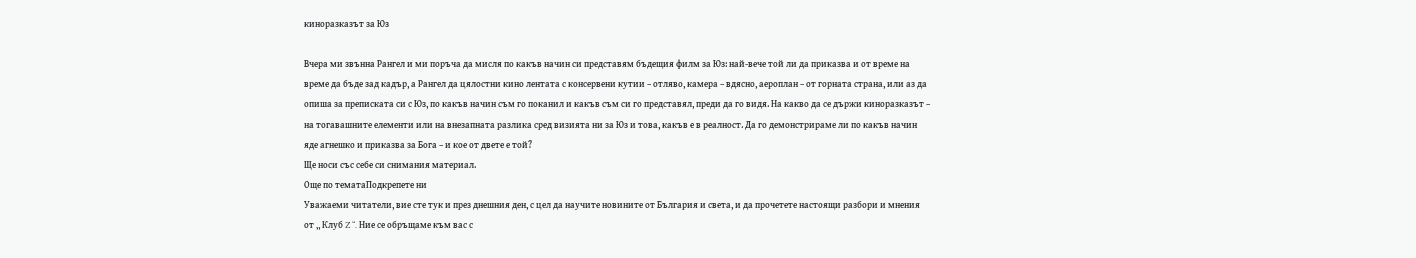киноразказът за Юз

Вчера ми звънна Рангел и ми поръча да мисля по какъв начин си представям бъдещия филм за Юз: най-вече той ли да приказва и от време на време да бъде зад кадър, а Рангел да цялостни кино лентата с консервени кутии – отляво, камера – вдясно, аероплан – от горната страна, или аз да опиша за преписката си с Юз, по какъв начин съм го поканил и какъв съм си го представял, преди да го видя. На какво да се държи киноразказът – на тогавашните елементи или на внезапната разлика сред визията ни за Юз и това, какъв е в реалност. Да го демонстрираме ли по какъв начин яде агнешко и приказва за Бога – и кое от двете е той?
Ще носи със себе си снимания материал.
Още по тематаПодкрепете ни
Уважаеми читатели, вие сте тук и през днешния ден, с цел да научите новините от България и света, и да прочетете настоящи разбори и мнения от „ Клуб Z “. Ние се обръщаме към вас с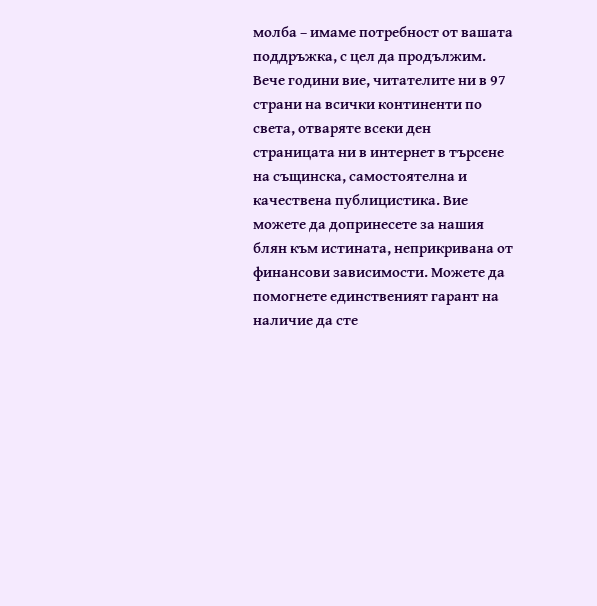молба – имаме потребност от вашата поддръжка, с цел да продължим. Вече години вие, читателите ни в 97 страни на всички континенти по света, отваряте всеки ден страницата ни в интернет в търсене на същинска, самостоятелна и качествена публицистика. Вие можете да допринесете за нашия блян към истината, неприкривана от финансови зависимости. Можете да помогнете единственият гарант на наличие да сте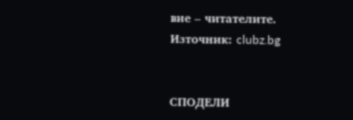вие – читателите.
Източник: clubz.bg


СПОДЕЛИ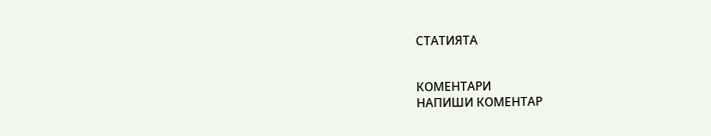СТАТИЯТА


КОМЕНТАРИ
НАПИШИ КОМЕНТАР